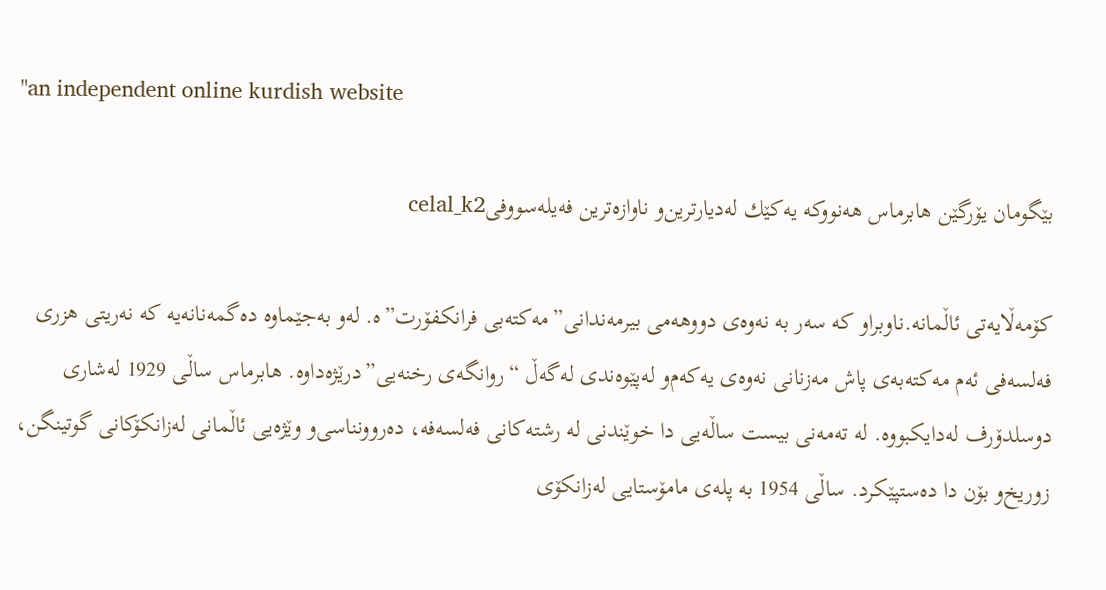"an independent online kurdish website

بێگومان یۆرگێن هابرماس هه‌نووكه‌ یه‌كێك له‌دیارترین‌و ناوازه‌ترین فه‌یله‌سووفی‌celal_k2

كۆمه‌ڵایه‌تی‌ ئاڵمانه‌.ناوبراو كه‌ سه‌ر به‌ نه‌وه‌ی‌ دووهه‌می‌ بیرمه‌ندانی‌”مه‌كته‌بی‌ فرانكفۆرت”ه‌. له‌و به‌جێماوه‌ ده‌گمه‌نانه‌یه‌ كه‌ نه‌ریتی‌ هزری‌ فه‌لسه‌فی‌ ئه‌م مه‌كته‌به‌ی‌ پاش مه‌زنانی‌ نه‌وه‌ی یه‌كه‌م‌و له‌پێوه‌ندی‌ له‌گه‌ڵ “روانگه‌ی‌ رخنه‌یی‌”درێژه‌داوه‌. هابرماس ساڵی‌ 1929 له‌شاری‌ دوسلدۆرف له‌دایكبووه‌. له‌ ته‌مه‌نی‌ بیست ساڵه‌یی‌ دا خوێندنی‌ له‌ رشته‌كانی‌ فه‌لسه‌فه‌، ده‌روونناسی‌‌و وێژه‌یی‌ ئاڵمانی‌ له‌زانكۆكانی‌ گوتینگن، زوریخ‌و بۆن دا ده‌ستپێكرد. ساڵی‌ 1954 به‌ پله‌ی‌ مامۆستایی‌ له‌زانكۆی‌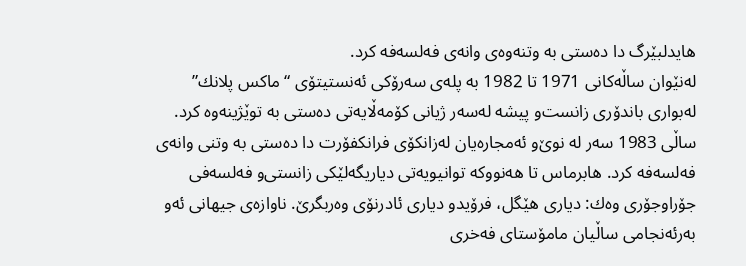هایدلبێرگ دا ده‌ستی‌ به‌ وتنه‌وه‌ی‌ وانه‌ی‌ فه‌لسه‌فه‌ كرد.
له‌نێوان ساڵه‌كانی‌ 1971 تا 1982 به‌ پله‌ی‌ سه‌رۆكی‌ ئه‌نستیتۆی‌ “ماكس پلانك” له‌بواری‌ باندۆری‌ زانست‌و پیشه‌ له‌سه‌ر ژیانی‌ كۆمه‌ڵایه‌تی‌ ده‌ستی‌ به‌ توێژینه‌وه‌ كرد. ساڵی‌ 1983 سه‌ر له‌ نوێ‌‌و ئه‌مجاره‌یان له‌زانكۆی‌ فرانكفۆرت دا ده‌ستی‌ به‌ وتنی‌ وانه‌ی‌ فه‌لسه‌فه‌ كرد. هابرماس تا هه‌نووكه‌ توانیویه‌تی‌ دیاریگه‌لێكی‌ زانستی‌‌و فه‌لسه‌فی‌ جۆراوجۆری‌ وه‌ك: دیاری‌ هێگل، فرۆید‌و دیاری‌ ئادرنۆی‌ وه‌ربگرێ‌. ناوازه‌ی‌ جیهانی‌ ئه‌و به‌رئه‌نجامی‌ ساڵیان مامۆستای فه‌خری‌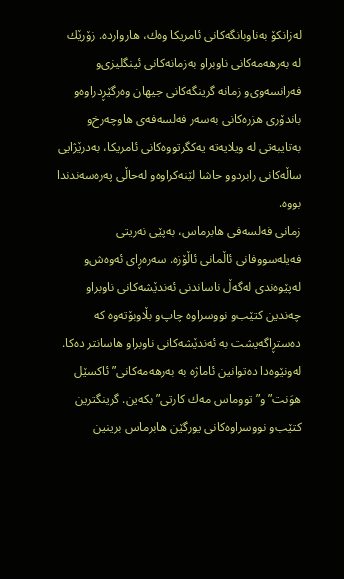له‌زانكۆ به‌ناوبانگه‌كانی‌ ئامریكا وه‌ك، هاروارده‌. زۆرێك له‌ به‌رهه‌مه‌كانی‌ ناوبراو به‌زمانه‌كانی‌ ئینگلیزی‌‌و فه‌رانسه‌وی‌‌و زمانه‌ گرینگه‌كانی‌ جیهان وه‌رگێڕدراوه‌‌و باندۆری‌ هزره‌كانی‌ به‌سه‌ر فه‌لسه‌فه‌ی‌ هاوچه‌رخ‌و به‌تایبه‌تی‌ له‌ ویلایه‌ته‌ یه‌كگرتووه‌كانی‌ ئامریكا، به‌درێژایی‌ ساڵه‌كانی‌ رابردوو حاشا لێنه‌كراوه‌‌و له‌حاڵی‌ په‌ره‌سه‌ندندا بووه‌.
زمانی‌ فه‌لسه‌فی‌ هابرماس، به‌پێی‌ نه‌ریتی‌ فه‌یله‌سووفانی‌ ئاڵمانی‌ ئاڵۆزه‌. سه‌ره‌ڕای‌ ئه‌وه‌ش‌و له‌پێوه‌ندی‌ له‌گه‌ڵ ناساندنی‌ ئه‌ندێشه‌كانی‌ ناوبراو چه‌ندین كتێب‌و نووسراوه‌ چاپ‌و بڵاوبۆته‌وه‌ كه‌ ده‌ستڕاگه‌یشت به‌ ئه‌ندێشه‌كانی‌ ناوبراو هاسانتر ده‌كا. له‌ونێوه‌دا ده‌توانین ئاماژه‌ به‌ به‌رهه‌مه‌كانی‌”ئاكسێل هوَنت”و”تووماس مه‌ك كارتی‌”بكه‌ین. گرینگترین كتێب‌و نووسراوه‌كانی‌ یورگێن هابرماس برینین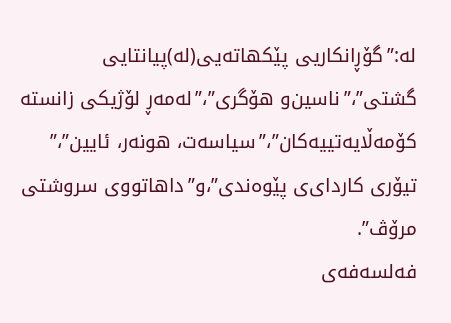له‌:”گۆڕانكاریی‌ پێكهاته‌یی‌(له‌)پیانتایی‌ گشتی‌”،”ناسین‌و هۆگری‌”،”له‌مه‌ڕ لۆژیكی‌ زانسته‌ كۆمه‌ڵایه‌تییه‌كان”،”سیاسه‌ت، هونه‌ر، ئایین”،” تیۆری‌ كاردای‌ی‌ پێوه‌ندی‌”،‌و”داهاتووی‌ سروشتی‌ مرۆڤ”.
فه‌لسه‌فه‌ی‌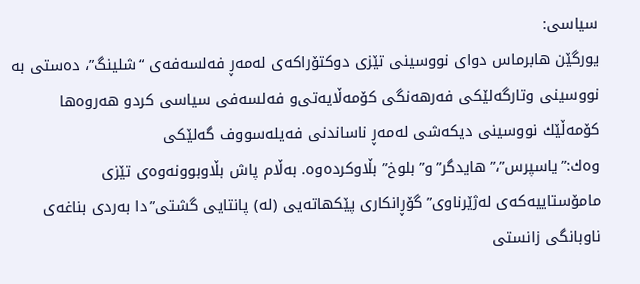سیاسی‌:
یورگێن هابرماس دوای‌ نووسینی‌ تێزی‌ دوكتۆراكه‌ی‌ له‌مه‌ڕ فه‌لسه‌فه‌ی‌ “شلینگ”، ده‌ستی‌ به‌ نووسینی‌ وتارگه‌لێكی‌ فه‌رهه‌نگی‌ كۆمه‌ڵایه‌تی‌‌و فه‌لسه‌فی‌ سیاسی‌ كرد‌و هه‌روه‌ها كۆمه‌ڵێك نووسینی‌ دیكه‌شی‌ له‌مه‌ڕ ناساندنی‌ فه‌یله‌سووف گه‌لێكی‌ وه‌ك:”یاسپرس”،”هایدگر”و”بلوخ” بڵاوكرده‌وه‌. به‌ڵام پاش بڵاوبوونه‌وه‌ی‌ تێزی‌ مامۆستاییه‌كه‌ی‌ له‌ژێرناوی‌”گۆڕانكاری‌ پێكهاته‌یی‌ (له‌) پانتایی‌ گشتی‌”دا به‌ردی‌ بناغه‌ی‌ ناوبانگی‌ زانستی‌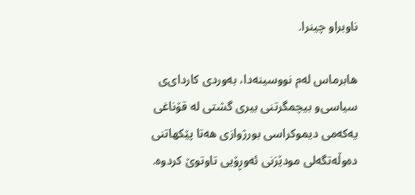ناوبراو چینرا.

هابرماس له‌م نووسینه‌دا، به‌وردی‌ كاردای‌ی‌ سیاسی‌‌و بیچمگرتنی‌ بیری‌ گشتی‌ له‌ قۆناغی‌ یه‌كه‌می‌ دیموكراسی‌ بورژوازی‌ هه‌تا پێكهاتنی‌ ده‌وڵه‌تگه‌لی‌ مودێرَنی‌ ئه‌وڕۆیی‌ تاوتوێ‌ كردوه‌.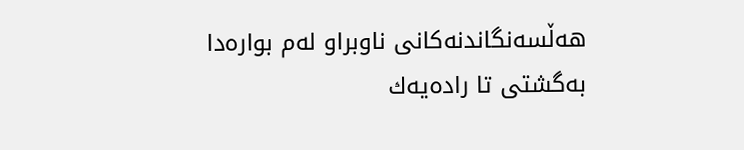هه‌ڵسه‌نگاندنه‌كانی‌ ناوبراو له‌م بواره‌دا به‌گشتی‌ تا راده‌یه‌ك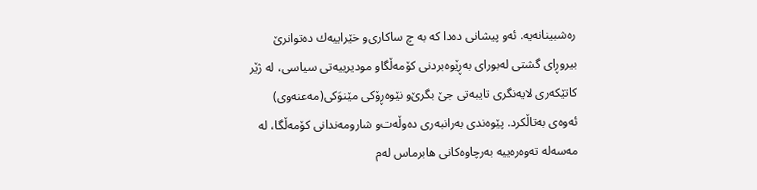ره‌شبینانه‌یه‌. ئه‌و پیشانی‌ ده‌دا كه‌ به‌ چ ساكاری‌‌و خێراییه‌ك ده‌توانرێ‌ بیروڕای‌ گشتی‌ له‌بورای‌ به‌ڕێوه‌بردنی‌ كۆمه‌ڵگا‌و مودیرییه‌تی‌ سیاسی‌، له‌ ژێر كاتێكه‌ری‌ لایه‌نگری‌ تایبه‌تی‌ جێ‌ بگرێ‌‌و نێوه‌ڕۆكی‌ مێنوَكی‌(مه‌عنه‌وی‌) ئه‌وه‌ی‌ به‌تاڵكرد. پێوه‌ندی‌ به‌رانبه‌ری‌ ده‌وڵه‌ت‌و شارومه‌ندانی‌ كۆمه‌ڵگا، له‌ مه‌سه‌له‌ ته‌وه‌ره‌ییه‌ به‌رچاوه‌كانی‌ هابرماس له‌م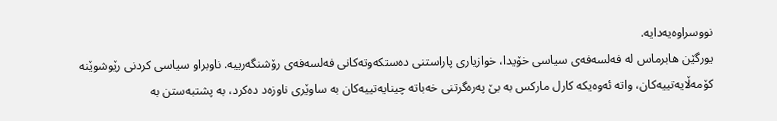نووسراوه‌یه‌دایه‌.
یورگێن هابرماس له‌ فه‌لسه‌فه‌ی‌ سیاسی‌ خۆیدا، خوازیاری‌ پاراستنی‌ ده‌ستكه‌وته‌كانی‌ فه‌لسه‌فه‌ی‌ رۆشنگه‌رییه‌. ناوبراو سیاسی‌ كردنی‌ رێوشوێنه‌ كۆمه‌ڵایه‌تییه‌كان، واته‌ ئه‌وه‌یكه‌ كارل ماركس به‌ بێ‌ په‌ره‌گرتنی‌ خه‌باته‌ چینایه‌تییه‌كان به‌ ساوێری‌ ناوزه‌د ده‌كرد، به‌ پشتبه‌ستن به‌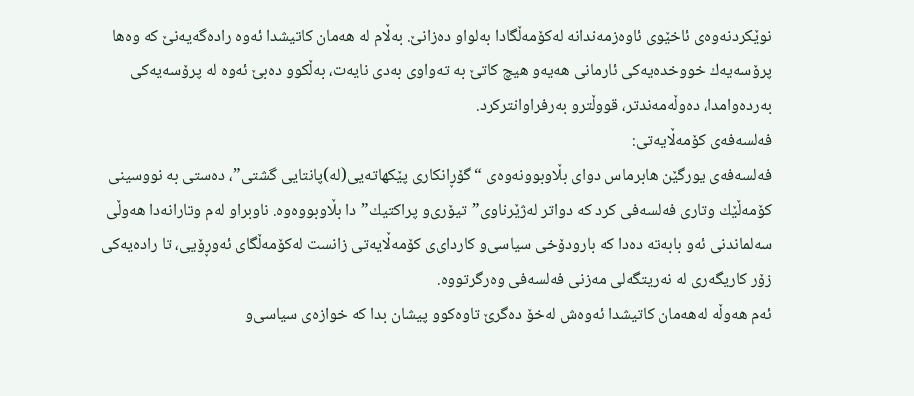نوێكردنه‌وه‌ی‌ ئاخێوی‌ ئاوه‌زمه‌ندانه‌ له‌كۆمه‌ڵگادا به‌لواو ده‌زانێ‌. به‌ڵام له‌ هه‌مان كاتیشدا ئه‌وه‌ راده‌گه‌یه‌نێ‌ كه‌ وه‌ها پرۆسه‌یه‌ك خووخده‌یه‌كی‌ ئارمانی‌ هه‌یه‌‌و هیچ كاتێ‌ به‌ ته‌واوی‌ به‌دی‌ نایه‌ت، به‌ڵكوو ده‌بێ‌ ئه‌وه‌ له‌ پرۆسه‌یه‌كی‌ به‌رده‌وامدا، ده‌وڵه‌مه‌ندتر، قووڵتر‌و به‌رفراوانتركرد.
فه‌لسه‌فه‌ی‌ كۆمه‌ڵایه‌تی‌:
فه‌لسه‌فه‌ی‌ یورگێن هابرماس دوای‌ بڵاوبوونه‌وه‌ی‌ “گۆڕانكاری‌ پێكهاته‌یی‌(له‌)پانتایی‌ گشتی‌”، ده‌ستی‌ به‌ نووسینی‌ كۆمه‌ڵێك وتاری‌ فه‌لسه‌فی‌ كرد كه‌ دواتر له‌ژێرناوی‌”تیۆری‌‌و پراكتیك”دا بڵاوبووه‌وه‌. ناوبراو له‌م وتارانه‌دا هه‌وڵی‌ سه‌لماندنی‌ ئه‌و بابه‌ته‌ ده‌دا كه‌ بارودۆخی‌ سیاسی‌‌و كاردای‌ی‌ كۆمه‌ڵایه‌تی‌ زانست له‌كۆمه‌ڵگای‌ ئه‌وڕۆیی، تا راده‌یه‌كی‌ زۆر كاریگه‌ری‌ له‌ نه‌ریتگه‌لی‌ مه‌زنی‌ فه‌لسه‌فی وه‌رگرتووه‌.
ئه‌م هه‌وڵه‌ له‌هه‌مان كاتیشدا ئه‌وه‌ش له‌خۆ ده‌گرێ‌ تاوه‌كوو پیشان بدا كه‌ خوازه‌ی‌ سیاسی‌‌و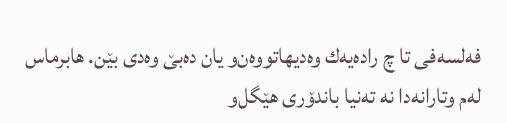فه‌لسه‌فی‌ تا چ راده‌یه‌ك وه‌دیهاتووه‌ن‌و یان ده‌بێ‌ وه‌دی‌ بێن. هابرماس له‌م وتارانه‌دا نه‌ ته‌نیا باندۆری‌ هێگل‌و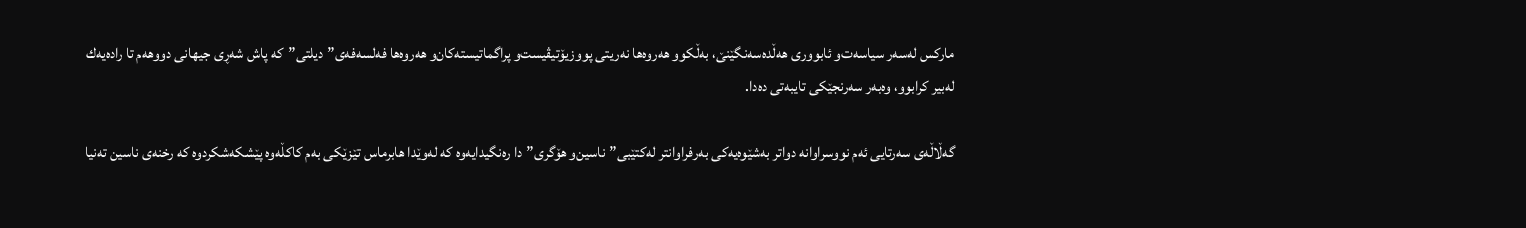ماركس له‌سه‌ر سیاسه‌ت‌و ئابووری‌ هه‌ڵده‌سه‌نگێنێ‌، به‌ڵكوو هه‌روه‌ها نه‌ریتی‌ پووزیۆتیڤیست‌و پراگماتیسته‌كان‌و هه‌روه‌ها فه‌لسه‌فه‌ی‌”دیلتی‌”كه‌ پاش شه‌ڕی‌ جیهانی‌ دووهه‌م تا راده‌یه‌ك له‌بیر كرابوو، وه‌به‌ر سه‌رنجێكی‌ تایبه‌تی‌ ده‌دا.

گه‌ڵاڵه‌ی‌ سه‌رتایی‌ ئه‌م نووسراوانه‌ دواتر به‌شێوه‌یه‌كی‌ به‌رفراوانتر له‌كتێبی‌”ناسین‌و هۆگری‌”دا ره‌نگیدایه‌وه‌ كه‌ له‌وێدا هابرماس تێزێكی‌ به‌م كاكڵه‌وه‌ پێشكه‌شكردوه‌ كه‌ رخنه‌ی‌ ناسین ته‌نیا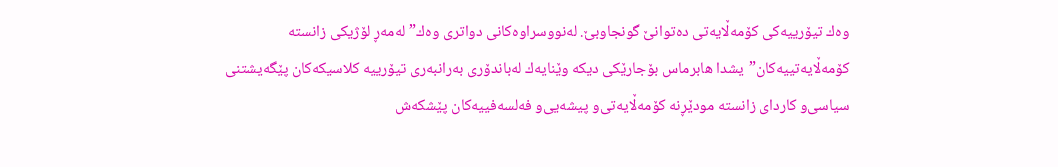وه‌ك تیۆرییه‌كی‌ كۆمه‌ڵایه‌تی‌ ده‌توانێ‌ گونجاوبێ. له‌نووسراوه‌كانی‌ دواتری‌ وه‌ك”له‌مه‌ڕ لۆژیكی‌ زانسته‌ كۆمه‌ڵایه‌تییه‌كان”یشدا هابرماس بۆجارێكی‌ دیكه‌ وێنایه‌ك له‌باندۆری‌ به‌رانبه‌ری‌ تیۆرییه‌ كلاسیكه‌كان پێگه‌یشتنی‌ سیاسی‌‌و كاردای‌ زانسته‌ مودێڕنه‌ كۆمه‌ڵایه‌تی‌و پیشه‌یی‌‌و فه‌لسه‌فییه‌كان پێشكه‌ش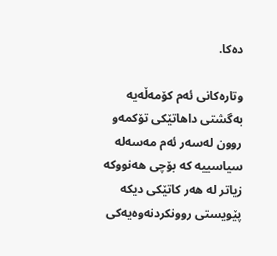ده‌كا.

وتاره‌كانی‌ ئه‌م كۆمه‌ڵه‌یه‌ به‌گشتی‌ داهاتێكی‌ تۆكمه‌‌و روون له‌سه‌ر ئه‌م مه‌سه‌له‌ سیاسییه‌ كه‌ بۆچی‌ هه‌نووكه‌ زیاتر له‌ هه‌ر كاتێكی‌ دیكه‌ پێویستی‌ روونكردنه‌وه‌یه‌كی‌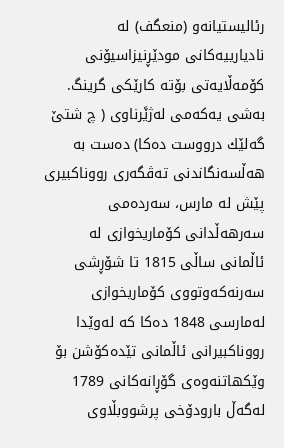رئالیستیانه‌‌و (منعگف) له‌ نادیارییه‌كانی‌ مودێڕنیزاسیۆنی‌ كۆمه‌ڵایه‌تی بۆته‌ كارێكی‌ گرینگ. به‌شی‌ یه‌كه‌می له‌ژێَرناوی‌ ( چ شتێ گه‌لێك درووست ده‌كا) ده‌ست به‌ هه‌ڵسه‌نگاندنی‌ ته‌ڤگه‌ری‌ رووناكبیری‌ پێش له‌ مارس، سه‌رده‌می‌ سه‌رهه‌ڵدانی‌ كۆماریخوازی‌ له‌ ئاڵمانی‌ ساڵی‌ 1815 تا شۆڕشی‌ سه‌رنه‌كه‌وتووی‌ كۆماریخوازی‌ له‌مارسی‌ 1848 ده‌كا كه‌ له‌وێدا رووناكبیرانی‌ ئاڵمانی‌ تێده‌كۆشن بۆ وێكهاتنه‌وه‌ی‌ گۆڕانه‌كانی‌ 1789 له‌گه‌ڵ بارودۆخی‌ پرشووبڵاوی‌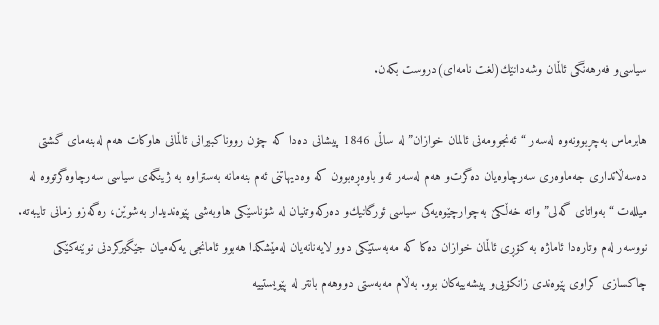سیاسی‌‌و فه‌رهه‌نگی‌ ئاڵمان وشه‌دانێك(لغت نامه‌ای‌)دروست بكه‌ن.

هابرماس به‌چڕبوونه‌وه‌ له‌سه‌ر “ئه‌نجوومه‌نی‌ ئالمان خوازان”له‌ ساڵی‌ 1846 پیشانی‌ ده‌دا كه‌ چۆن رووناكبیرانی‌ ئاڵمانی‌ هاوكات هه‌م له‌بنه‌مای‌ گشتی‌ ده‌سه‌ڵاتداری‌ جه‌ماوه‌ری‌ سه‌رچاوه‌یان ده‌گرت‌و هه‌م له‌سه‌ر ئه‌و باوه‌ڕه‌بوون كه‌ وه‌دیهاتنی‌ ئه‌م بنه‌مانه‌ به‌ستراوه‌ به‌ ژینگه‌ی‌ سیاسی‌ سه‌رچاوه‌گرتووه‌ له‌ میلله‌ت “به‌واتای‌ گه‌لی‌” واته‌ خه‌ڵكێ‌ به‌چوارچێوه‌یه‌كی‌ سیاسی‌ ئورگانیك‌و ده‌ركه‌وتنیان له‌ شۆناسێكی‌ هاوبه‌شی‌ پێوه‌ندیدار به‌شوێن، ره‌گه‌ز‌و زمانی‌ تایبه‌ته‌. نووسه‌ر له‌م وتاره‌دا ئاماژه‌ به‌ كۆڕی‌ ئاڵمان خوازان ده‌كا كه‌ مه‌به‌ستێكی‌ دوو لایه‌نانه‌یان له‌مێشكدا هه‌بوو ئامانجی‌ یه‌كه‌میان جێگیركردنی‌ نوێنه‌كێكی‌ چاكسازی‌ كراوی‌ پێوه‌ندی‌ زانكۆیی‌‌و پیشه‌ییه‌كان بوو. به‌ڵام مه‌به‌ستی‌ دووهه‌م بانتر له‌ پێویستییه‌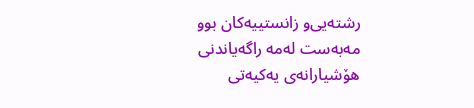رشته‌یی‌‌و زانستییه‌كان بوو مه‌به‌ست له‌مه‌ راگه‌یاندنی‌ هۆشیارانه‌ی‌ یه‌كیه‌تی‌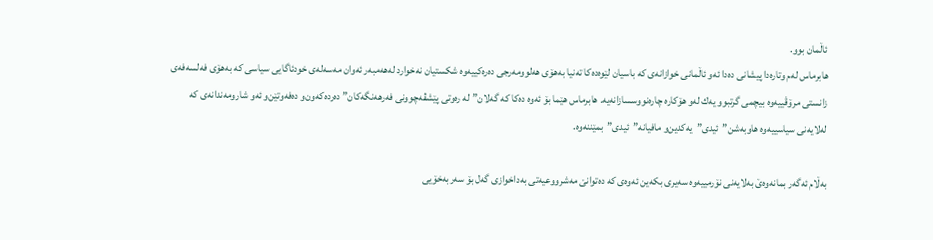ئاڵمان بوو.
هابرماس له‌م وتاره‌دا پیشانی‌ ده‌دا ئه‌و ئاڵمانی‌ خوازانه‌ی‌ كه‌ باسیان لێوه‌ده‌كا ته‌نیا به‌هۆی‌ هه‌لوومه‌رجی‌ ده‌ره‌كییه‌وه‌ شكستیان نه‌خوارد له‌هه‌مبه‌ر ئه‌وان مه‌سه‌له‌ی‌ خودئاگایی‌ سیاسی‌ كه‌ به‌هۆی‌ فه‌لسه‌فه‌ی‌ زانستی‌ مرۆڤییه‌وه‌ بیچمی‌ گرتبوو یه‌ك له‌و هۆكاره‌ چاره‌نووسسازانه‌یه‌. هابرماس هێما بۆ ئه‌وه‌ ده‌كا كه‌ گه‌لان”له‌ ره‌وتی‌ پێشڤه‌چوونی‌ فه‌رهه‌نگه‌كان” ده‌رده‌كه‌ون‌و ده‌فه‌وتێن‌و ئه‌و شارومه‌ندانه‌ی‌ كه‌ له‌لایه‌نی‌ سیاسییه‌وه‌ هاوبه‌شن”ئیدی‌”یه‌كدین‌و مافیانه‌”ئیدی‌”بمێننه‌وه‌.

به‌ڵام ئه‌گه‌ر بمانه‌وه‌ێ‌ به‌لایه‌نی‌ نۆرمییه‌وه‌ سه‌یری‌ بكه‌ین ئه‌وه‌ی‌ كه‌ ده‌توانێ‌ مه‌شرووعیه‌تی‌ به‌داخوازی‌ گه‌ل بۆ سه‌ربه‌خۆیی‌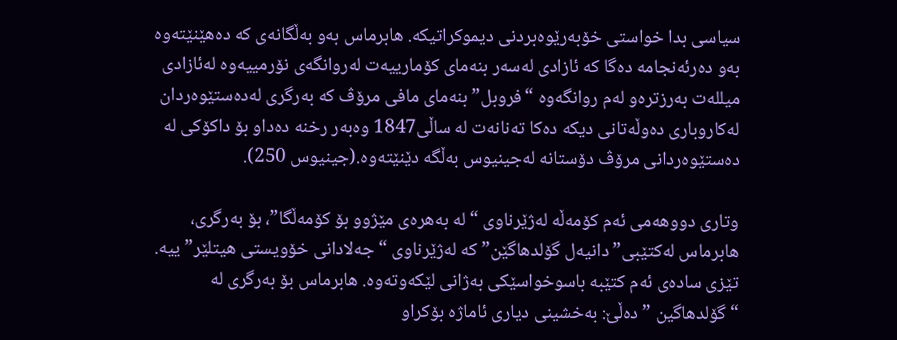سیاسی‌ بدا خواستی‌ خۆبه‌رێوه‌بردنی‌ دیموكراتیكه‌. هابرماس به‌و به‌ڵگانه‌ی‌ كه‌ ده‌هێنێته‌وه‌ به‌و ده‌رئه‌نجامه‌ ده‌گا كه‌ ئازادی‌ له‌سه‌ر بنه‌مای‌ كۆمارییه‌ت له‌روانگه‌ی‌ نۆرمییه‌وه‌ له‌ئازادی‌ میلله‌ت به‌رزتره‌‌و له‌م روانگه‌وه‌ “فروبل” بنه‌مای‌ مافی‌ مرۆڤ كه‌ به‌رگری‌ له‌ده‌ستێوه‌ردان له‌كاروباری‌ ده‌وڵه‌تانی‌ دیكه‌ ده‌كا ته‌نانه‌ت له‌ ساڵی‌1847 وه‌به‌ر رخنه‌ ده‌دا‌و بۆ داكۆكی له‌ ده‌ستێوه‌ردانی‌ مرۆڤ دۆستانه‌ له‌جینیوس به‌ڵگه‌ دێنێته‌وه‌.(جینیوس 250).

وتاری‌ دووهه‌می‌ ئه‌م كۆمه‌ڵه‌ له‌ژێرناوی‌ “له‌ به‌هره‌ی‌ مێژوو بۆ كۆمه‌ڵگا”، بۆ به‌رگری‌، هابرماس له‌كتێبی‌”دانیه‌ل گۆلدهاگێن” كه‌ له‌ژێرناوی‌ “جه‌لادانی‌ خۆویستی‌ هیتلێر”ییه‌. تێزی‌ ساده‌ی‌ ئه‌م كتێبه‌ باسوخواسێكی‌ به‌ژانی‌ لێكه‌وته‌وه‌. هابرماس بۆ به‌رگری‌ له‌ “گۆلدهاگین ” ده‌ڵێ‌: به‌خشینی‌ دیاری‌ ئاماژه‌ بۆكراو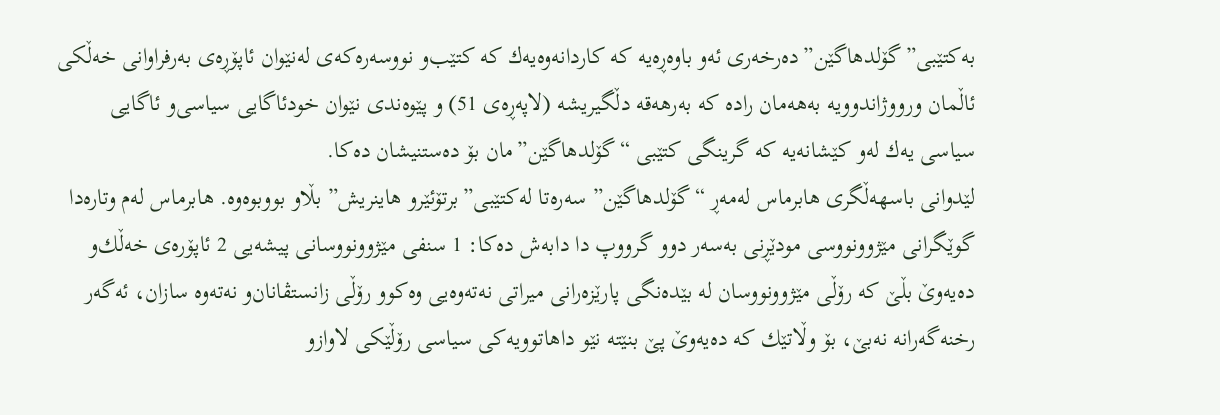به‌كتێبی‌”گۆلدهاگێن”ده‌رخه‌ری‌ ئه‌و باوه‌ڕه‌یه‌ كه‌ كاردانه‌وه‌یه‌ك كه‌ كتێب‌و نووسه‌ره‌كه‌ی‌ له‌نێوان ئاپۆڕه‌ی‌ به‌رفراوانی‌ خه‌ڵكی‌ ئاڵمان ورووژاندوویه‌ به‌هه‌مان راده‌ كه‌ به‌رهه‌قه‌ دڵگیریشه‌ (لاپه‌ڕه‌ی‌ 51) و پێوه‌ندی‌ نێوان خودئاگایی‌ سیاسی‌‌و ئاگایی‌ سیاسی‌ یه‌ك له‌و كێشانه‌یه‌ كه‌ گرینگی‌ كتێبی‌ “گۆلدهاگێن”مان بۆ ده‌ستنیشان ده‌كا.
لێدوانی‌ باسهه‌ڵگری‌ هابرماس له‌مه‌ڕ “گۆلدهاگێن” سه‌ره‌تا له‌كتێبی‌”برتۆئێر‌و هاینریش” بڵاو بووبوه‌وه‌. هابرماس له‌م وتاره‌دا گوێگرانی‌ مێژوونووسی‌ مودێڕنی‌ به‌سه‌ر دوو گرووپ دا دابه‌ش ده‌كا: 1 سنفی‌ مێژوونووسانی‌ پیشه‌یی 2 ئاپۆره‌ی‌ خه‌ڵك‌و ده‌یه‌وێ‌ بڵێ‌ كه‌ رۆڵی‌ مێژوونووسان له‌ بێده‌نگی‌ پارێزه‌رانی‌ میراتی‌ نه‌ته‌وه‌یی‌ وه‌كوو رۆڵی‌ زانستڤانان‌و نه‌ته‌وه‌ سازان، ئه‌گه‌ر رخنه‌گه‌رانه‌ نه‌بێ‌، بۆ وڵاتێك كه‌ ده‌یه‌وێ‌ پێ‌ بنێته‌ نێو داهاتوویه‌كی‌ سیاسی‌ رۆڵێكی‌ لاواز‌و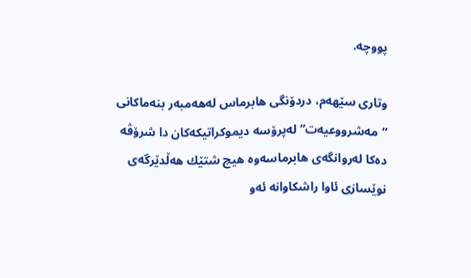پووچه‌.

وتاری‌ سێهه‌م، دردۆنگی‌ هابرماس له‌هه‌مبه‌ر بنه‌ماكانی‌ “مه‌شرووعیه‌ت” له‌پرۆسه‌ دیموكراتیكه‌كان دا شرۆڤه‌ ده‌كا له‌روانگه‌ی‌ هابرماسه‌وه‌ هیچ شتێك هه‌ڵدێرگه‌ی‌ نوێسازی‌ ئاوا راشكاوانه‌ ئه‌و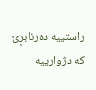راستییه‌ ده‌رنابڕێ‌ كه‌ دژوارییه‌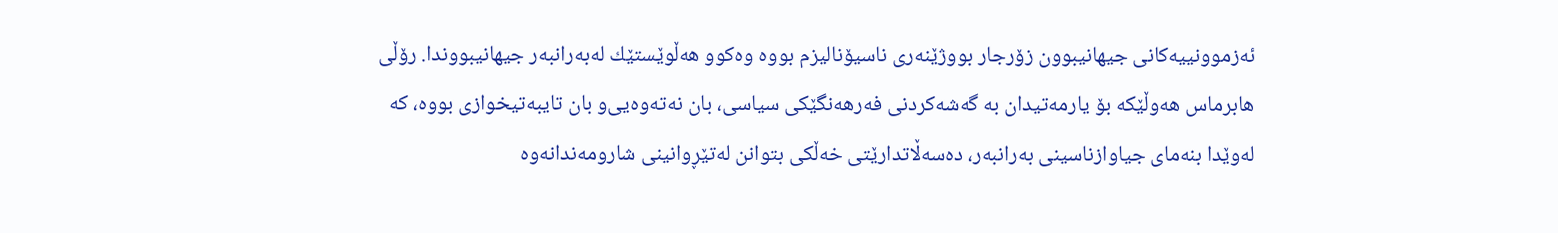ئه‌زموونییه‌كانی‌ جیهانیبوون زۆرجار بووژێنه‌ری‌ ناسیۆنالیزم بووه‌ وه‌كوو هه‌ڵوێستێك له‌به‌رانبه‌ر جیهانیبووندا. رۆڵی‌ هابرماس هه‌وڵێكه‌ بۆ یارمه‌تیدان به‌ گه‌شه‌كردنی‌ فه‌رهه‌نگێكی سیاسی‌، بان نه‌ته‌وه‌یی‌‌و بان تایبه‌تیخوازی‌ بووه‌، كه‌ له‌وێدا بنه‌مای‌ جیاوازناسینی‌ به‌رانبه‌ر، ده‌سه‌ڵاتدارێتی‌ خه‌ڵكی‌ بتوانن له‌تێڕوانینی‌ شارومه‌ندانه‌وه‌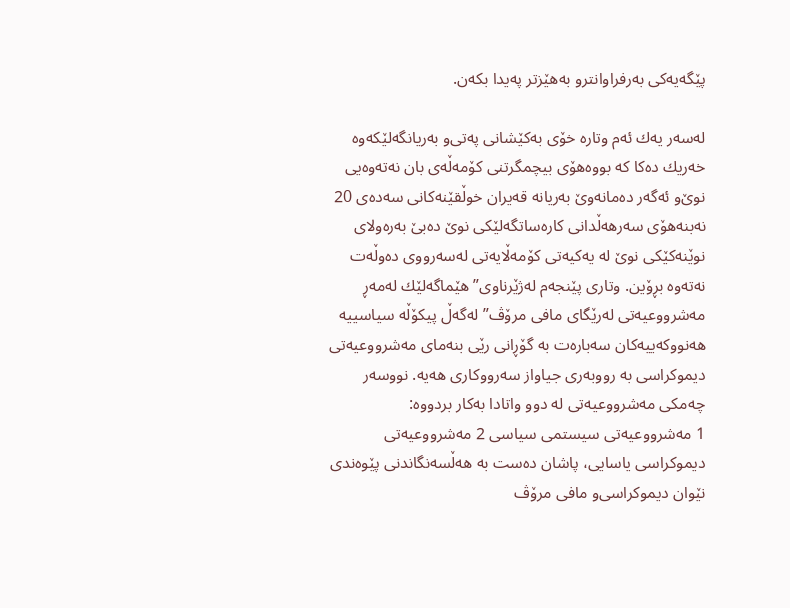پێگه‌یه‌كی‌ به‌رفراوانتر‌و به‌هێزتر په‌یدا بكه‌ن.

له‌سه‌ر یه‌ك ئه‌م وتاره‌ خۆی‌ به‌كێشانی‌ په‌تی‌‌و به‌ریانگه‌لێكه‌وه‌ خه‌ریك ده‌كا كه‌ بووه‌هۆی‌ بیچمگرتنی‌ كۆمه‌ڵه‌ی‌ بان نه‌ته‌وه‌یی‌ نوێ‌‌و ئه‌گه‌ر ده‌مانه‌وێ‌ به‌ریانه‌ قه‌یران خوڵقێنه‌كانی‌ سه‌ده‌ی‌ 20 نه‌بنه‌هۆی‌ سه‌رهه‌ڵدانی‌ كاره‌ساتگه‌لێكی‌ نوێ‌ ده‌بێ‌ به‌ره‌ولای‌ نوێنه‌كێكی‌ نوێ‌ له‌ یه‌كیه‌تی‌ كۆمه‌ڵایه‌تی‌ له‌سه‌رووی‌ ده‌وڵه‌ت نه‌ته‌وه‌ بڕۆین. وتاری‌ پێنجه‌م له‌ژێرناوی‌”هێماگه‌لێك له‌مه‌ڕ مه‌شرووعیه‌تی‌ له‌رێگای‌ مافی‌ مرۆڤ” له‌گه‌ڵ پیكۆڵه‌ سیاسییه‌ هه‌نووكه‌ییه‌كان سه‌باره‌ت به‌ گۆڕانی‌ رێی بنه‌مای‌ مه‌شرووعیه‌تی‌ دیموكراسی‌ به‌ رووبه‌ری‌ جیاواز سه‌رووكاری‌ هه‌یه‌. نووسه‌ر چه‌مكی‌ مه‌شرووعیه‌تی‌ له‌ دوو واتادا به‌كار بردووه‌:
1 مه‌شرووعیه‌تی‌ سیستمی‌ سیاسی‌ 2 مه‌شرووعیه‌تی‌ دیموكراسی‌ یاسایی‌، پاشان ده‌ست به‌ هه‌ڵسه‌نگاندنی‌ پێوه‌ندی‌ نێوان دیموكراسی‌‌و مافی‌ مرۆڤ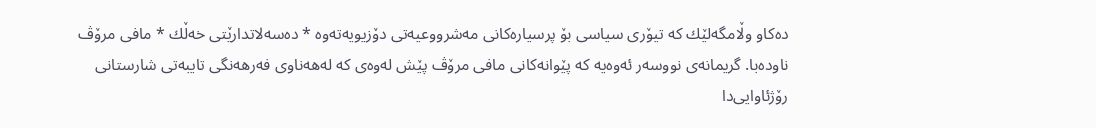ده‌كا‌و وڵامگه‌لێك كه‌ تیۆری‌ سیاسی‌ بۆ پرسیاره‌كانی‌ مه‌شرووعیه‌تی‌ دۆزیویه‌ته‌وه‌ * ده‌سه‌لاتدارێتی‌ خه‌ڵك * مافی‌ مرۆڤ ناوده‌با. گریمانه‌ی‌ نووسه‌ر ئه‌وه‌یه‌ كه‌ پێوانه‌كانی‌ مافی‌ مرۆڤ پێش له‌وه‌ی‌ كه‌ له‌هه‌ناوی‌ فه‌رهه‌نگی‌ تایبه‌تی‌ شارستانی‌ رۆژئاوایی‌دا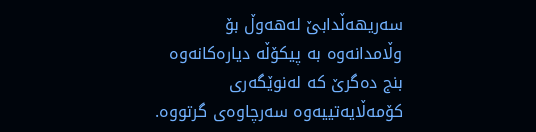سه‌ریهه‌ڵدابێ‌ له‌هه‌وڵ بۆ وڵامدانه‌وه‌ به‌ پیكۆڵه‌ دیاره‌كانه‌وه‌ بنج ده‌گرێ‌ كه‌ له‌نوێگه‌ری‌ كۆمه‌ڵایه‌تییه‌وه‌ سه‌رچاوه‌ی‌ گرتووه‌.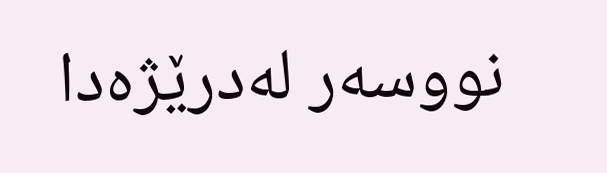نووسه‌ر له‌درێژه‌دا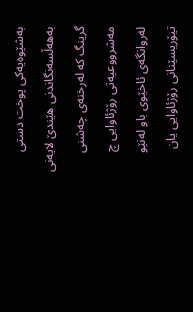به‌شێوه‌یه‌كی‌ پوخت دستی‌ به‌هه‌ڵسه‌نگاندنی‌ هێندێ‌ لایه‌نی‌ گرینگ كه‌ له‌رخنه‌ی‌ چه‌شنی‌ مه‌شرووعیه‌تی‌ رۆژئاوایی‌ چ له‌روانگه‌ی‌ ئاخێوی‌ باو له‌نێو تیۆریسێنانی‌ رۆژئاوایی‌ یان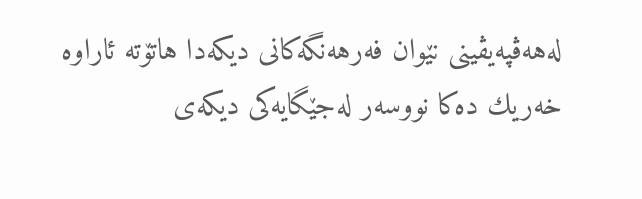له‌هه‌ڤپه‌یڤینی‌ نێوان فه‌رهه‌نگه‌كانی‌ دیكه‌دا هاتۆته‌ ئاراوه‌ خه‌ریك ده‌كا نووسه‌ر له‌جێگایه‌كی‌ دیكه‌ی‌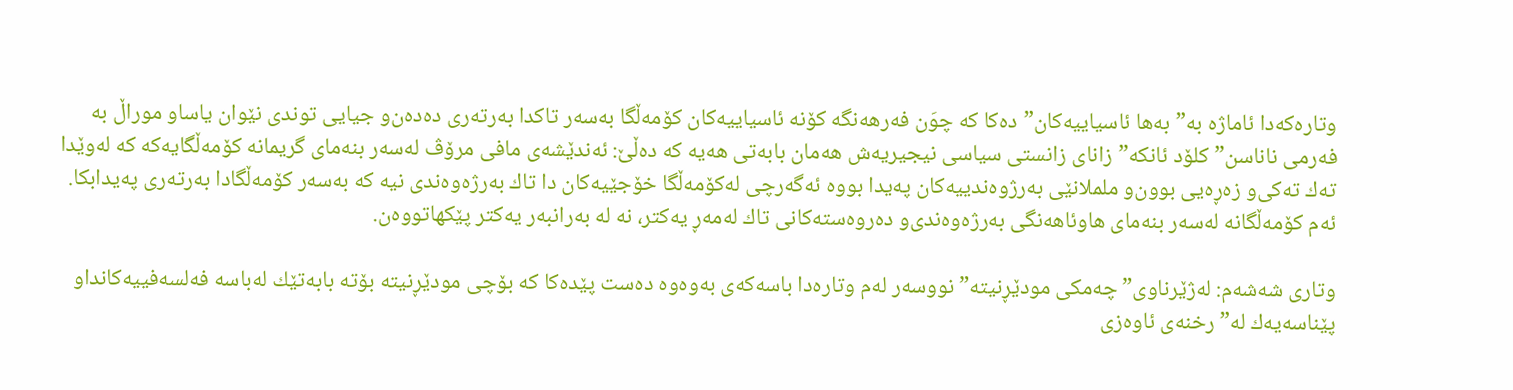وتاره‌كه‌دا ئاماژه‌ به‌”به‌ها ئاسیاییه‌كان”ده‌كا كه‌ چوَن فه‌رهه‌نگه‌ كۆنه‌ ئاسیاییه‌كان كۆمه‌ڵگا به‌سه‌ر تاكدا به‌رته‌ری‌ ده‌ده‌ن‌و جیایی‌ توندی‌ نێوان یاسا‌و موراڵ به‌ فه‌رمی‌ ناناسن”كلۆد ئانكه‌”زانای‌ زانستی‌ سیاسی‌ نیجیریه‌ش هه‌مان بابه‌تی‌ هه‌یه‌ كه‌ ده‌ڵێ‌: ئه‌ندێشه‌ی‌ مافی‌ مرۆڤ له‌سه‌ر بنه‌مای‌ گریمانه‌ كۆمه‌ڵگایه‌كه‌ كه‌ له‌وێدا ته‌ك ته‌كی‌‌و زه‌ڕه‌یی‌ بوون‌و ململانێی‌ به‌رژوه‌ندییه‌كان په‌یدا بووه‌ ئه‌گه‌رچی‌ له‌كۆمه‌ڵگا خۆجێیه‌كان دا تاك به‌رژه‌وه‌ندی‌ نیه‌ كه‌ به‌سه‌ر كۆمه‌ڵگادا به‌رته‌ری‌ په‌یدابكا. ئه‌م كۆمه‌ڵگانه‌ له‌سه‌ر بنه‌مای‌ هاوئاهه‌نگی‌ به‌رژه‌وه‌ندی‌‌و ده‌روه‌سته‌كانی‌ تاك له‌مه‌ڕ یه‌كتر، نه‌ له‌ به‌رانبه‌ر یه‌كتر پێكهاتووه‌ن.

وتاری‌ شه‌شه‌م: له‌ژێرناوی‌” چه‌مكی‌ مودێڕنیته‌” نووسه‌ر له‌م وتاره‌دا باسه‌كه‌ی‌ به‌وه‌وه‌ ده‌ست پێده‌كا كه‌ بۆچی‌ مودێڕنیته‌ بۆته‌ بابه‌تێك له‌باسه‌ فه‌لسه‌فییه‌كاندا‌و پێناسه‌یه‌ك له‌”رخنه‌ی‌ ئاوه‌زی‌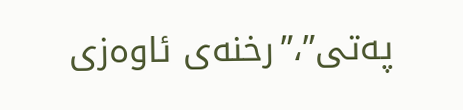په‌تی‌”،”رخنه‌ی‌ ئاوه‌زی‌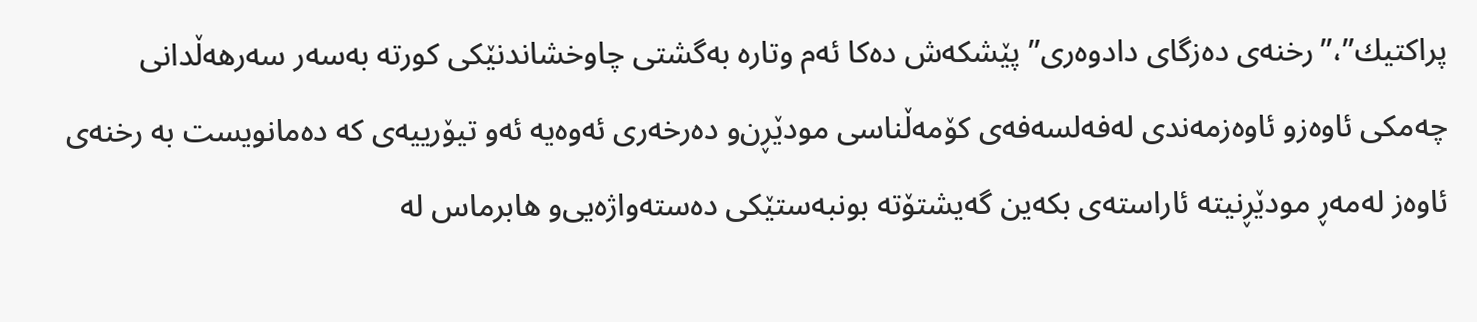پراكتیك”،”رخنه‌ی‌ ده‌زگای‌ دادوه‌ری‌” پێشكه‌ش ده‌كا ئه‌م وتاره‌ به‌گشتی‌ چاوخشاندنێكی‌ كورته‌ به‌سه‌ر سه‌رهه‌ڵدانی‌ چه‌مكی‌ ئاوه‌ز‌و ئاوه‌زمه‌ندی‌ له‌فه‌لسه‌فه‌ی‌ كۆمه‌ڵناسی‌ مودێڕن‌و ده‌رخه‌ری‌ ئه‌وه‌یه‌ ئه‌و تیۆرییه‌ی‌ كه‌ ده‌مانویست به‌ رخنه‌ی‌ ئاوه‌ز له‌مه‌ڕ مودێڕنیته‌ ئاراسته‌ی‌ بكه‌ین گه‌یشتۆته‌ بونبه‌ستێكی‌ ده‌سته‌واژه‌یی‌‌و هابرماس له‌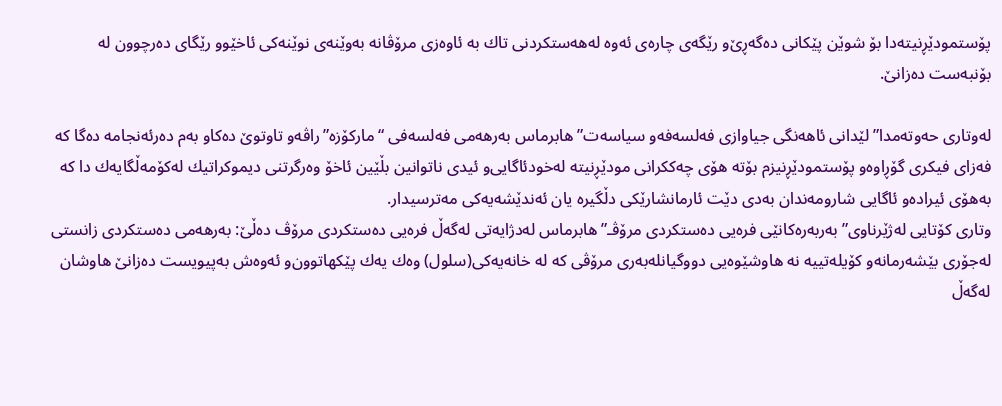پۆستمودێڕنیته‌دا بۆ شوێن پێكانی‌ ده‌گه‌ڕێ‌‌و رێگه‌ی‌ چاره‌ی‌ ئه‌وه‌ له‌هه‌ستكردنی‌ تاك به‌ ئاوه‌زی‌ مرۆڤانه‌ به‌وێنه‌ی‌ نوێنه‌كی‌ ئاخێو‌و رێگای‌ ده‌رچوون له‌ بۆنبه‌ست ده‌زانێ‌.

له‌وتاری‌ حه‌وته‌مدا”لێدانی‌ ئاهه‌نگی‌ جیاوازی‌ فه‌لسه‌فه‌‌و سیاسه‌ت” هابرماس به‌رهه‌می‌ فه‌لسه‌فی‌ “ماركۆزه‌”راڤه‌‌و تاوتوێ‌ ده‌كا‌و به‌م ده‌رئه‌نجامه‌ ده‌گا كه‌ فه‌زای‌ فیكری‌ گۆڕاوه‌‌و پۆستمودێڕنیزم بۆته‌ هۆی‌ چه‌ككرانی‌ مودێڕنیته‌ له‌خودئاگایی‌‌و ئیدی‌ ناتوانین بڵێین ئاخۆ وه‌رگرتنی‌ دیموكراتیك له‌كۆمه‌ڵگایه‌ك دا كه‌ به‌هۆی‌ ئیراده‌‌و ئاگایی‌ شارومه‌ندان به‌دی‌ دێت ئارمانشارێكی‌ دڵگیره‌ یان ئه‌ندێشه‌یه‌كی‌ مه‌ترسیدار.
وتاری‌ كۆتایی‌ له‌ژێرناوی‌”به‌ربه‌ره‌كانێی‌ فره‌یی‌ ده‌ستكردی‌ مرۆڤـ”هابرماس له‌دژایه‌تی‌ له‌گه‌ڵ فره‌یی‌ ده‌ستكردی‌ مرۆڤ ده‌ڵێ‌: به‌رهه‌می‌ ده‌ستكردی‌ زانستی‌ له‌جۆری‌ بێشه‌رمانه‌‌و كۆیله‌تییه‌ نه‌ هاوشێوه‌یی‌ دووگیانله‌به‌ری‌ مرۆڤی‌ كه‌ له‌ خانه‌یه‌كی‌(سلول) وه‌ك یه‌ك پێكهاتوون‌و ئه‌وه‌ش به‌پیویست ده‌زانێ‌ هاوشان له‌گه‌ڵ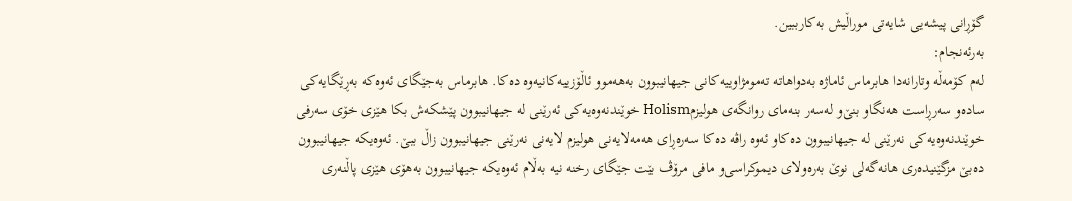گۆڕانی‌ پیشه‌یی‌ شایه‌تی‌ موراڵیش به‌كارببین.
به‌رئه‌نجام:
له‌م كۆمه‌ڵه‌ وتارانه‌دا هابرماس ئاماژه‌ به‌دواهاته‌ ته‌مومژاوییه‌كانی‌ جیهانیبوون به‌هه‌موو ئاڵۆزییه‌كانیه‌وه‌ ده‌كا. هابرماس به‌جێگای‌ ئه‌وه‌كه‌ به‌ڕێگایه‌كی‌ ساده‌‌و سه‌رڕاست هه‌نگاو بنێ‌‌و له‌سه‌ر بنه‌مای‌ روانگه‌ی‌ هولیزمHolism خوێندنه‌وه‌یه‌كی‌ ئه‌رێنی‌ له‌ جیهانیبوون پێشكه‌ش بكا هێزی‌ خۆی‌ سه‌رفی‌ خوێندنه‌وه‌یه‌كی‌ نه‌رێنی‌ له‌ جیهانیبوون ده‌كا‌و ئه‌وه‌ راڤه‌ ده‌كا سه‌ره‌ڕای‌ هه‌مه‌لایه‌نی‌ هولیزم لایه‌نی‌ نه‌رێنی‌ جیهانیبوون زاڵ ببێ‌. ئه‌وه‌یكه‌ جیهانیبوون ده‌بێ‌ مزگێنیده‌ری‌ هانه‌گه‌لی‌ نوێ‌ به‌ره‌ولای‌ دیموكراسی‌‌و مافی‌ مرۆڤ بێت جێگای‌ رخنه‌ نیه‌ به‌ڵام ئه‌وه‌یكه‌ جیهانیبوون به‌هۆی‌ هێزی‌ پاڵنه‌ری‌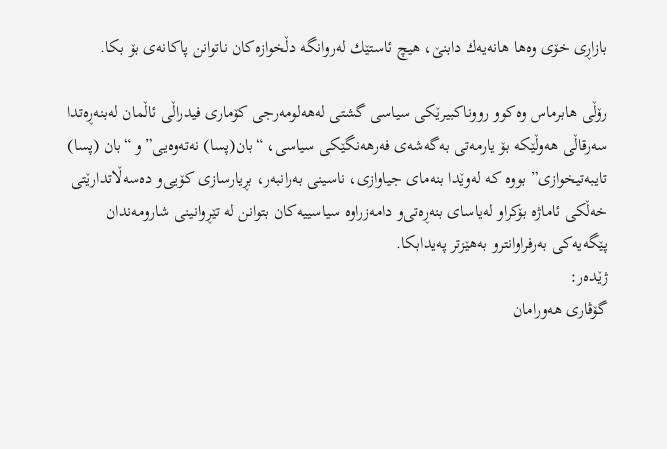بازاڕی‌ خۆی‌ وه‌ها هانه‌یه‌ك دابنێ‌، هیچ ئاستێك له‌روانگه‌ دڵخوازه‌كان ناتوانن پاكانه‌ی‌ بۆ بكا.

رۆڵی‌ هابرماس وه‌كوو رووناكبیرێكی‌ سیاسی‌ گشتی‌ له‌هه‌لومه‌رجی‌ كۆماری‌ فیدراڵی‌ ئاڵمان له‌بنه‌ڕه‌تدا سه‌رقاڵی‌ هه‌وڵێكه‌ بۆ یارمه‌تی به‌گه‌شه‌ی‌ فه‌رهه‌نگێكی‌ سیاسی‌، “بان(پسا) نه‌ته‌وه‌یی‌”و “بان (پسا) تایبه‌تیخوازی‌” بووه‌ كه‌ له‌وێدا بنه‌مای‌ جیاوازی‌، ناسینی‌ به‌رانبه‌ر، بڕیارسازی‌ كۆیی‌‌و ده‌سه‌ڵاتدارێتی‌ خه‌ڵكی‌ ئاماژه‌ بۆكراو له‌یاسای‌ بنه‌ڕه‌تی‌‌و دامه‌زراوه‌ سیاسییه‌كان بتوانن له‌ تێڕوانینی‌ شارومه‌ندان پێگه‌یه‌كی‌ به‌رفراوانتر‌و به‌هێزتر په‌یدابكا.
ژێده‌ر:
گۆڤاری‌ هه‌ورامان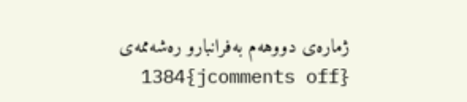ژماره‌ی‌ دووهه‌م به‌فرانبار‌و ره‌شه‌ممه‌ی‌ {jcomments off}1384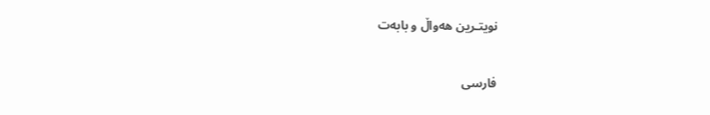نویتـرین هەواڵ و بابەت


فارسی